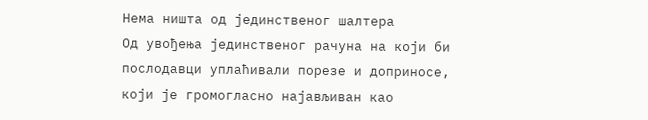Нема ништа од јединственог шалтера
Од увођења јединственог рачуна на који би послодавци уплаћивали порезе и доприносе, који је громогласно најављиван као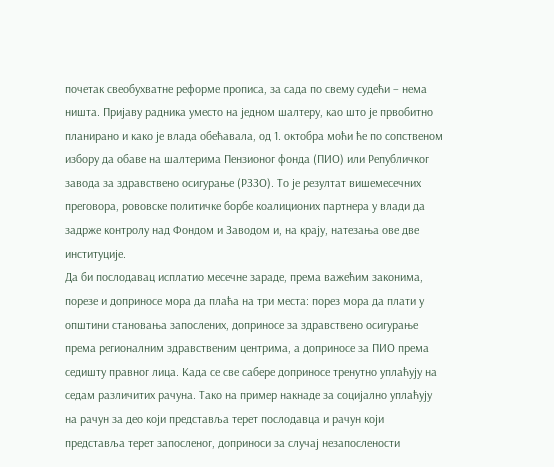почетак свеобухватне реформе прописа, за сада по свему судећи – нема ништа. Пријаву радника уместо на једном шалтеру, као што је првобитно планирано и како је влада обећавала, од 1. октобра моћи ће по сопственом избору да обаве на шалтерима Пензионог фонда (ПИО) или Републичког завода за здравствено осигурање (РЗЗО). То је резултат вишемесечних преговора, рововске политичке борбе коалиционих партнера у влади да задрже контролу над Фондом и Заводом и, на крају, натезања ове две институције.
Да би послодавац исплатио месечне зараде, према важећим законима, порезе и доприносе мора да плаћа на три места: порез мора да плати у општини становања запослених, доприносе за здравствено осигурање према регионалним здравственим центрима, а доприносе за ПИО према седишту правног лица. Када се све сабере доприносе тренутно уплаћују на седам различитих рачуна. Тако на пример накнаде за социјално уплаћују на рачун за део који представља терет послодавца и рачун који представља терет запосленог, доприноси за случај незапослености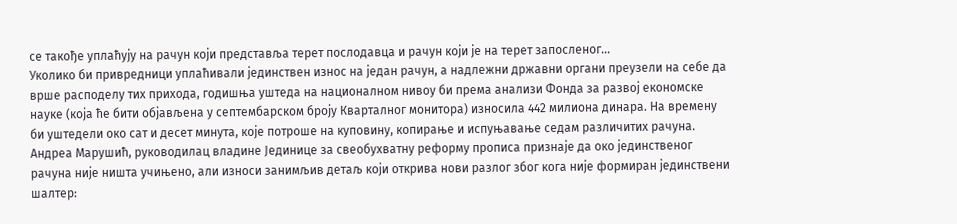се такође уплаћују на рачун који представља терет послодавца и рачун који је на терет запосленог…
Уколико би привредници уплаћивали јединствен износ на један рачун, а надлежни државни органи преузели на себе да врше расподелу тих прихода, годишња уштеда на националном нивоу би према анализи Фонда за развој економске науке (која ће бити објављена у септембарском броју Кварталног монитора) износила 442 милиона динара. На времену би уштедели око сат и десет минута, које потроше на куповину, копирање и испуњавање седам различитих рачуна.
Андреа Марушић, руководилац владине Јединице за свеобухватну реформу прописа признаје да око јединственог рачуна није ништа учињено, али износи занимљив детаљ који открива нови разлог због кога није формиран јединствени шалтер: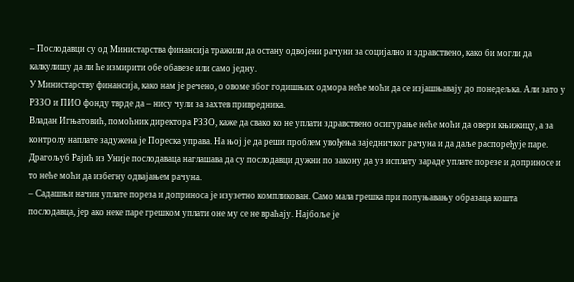– Послодавци су од Министарства финансија тражили да остану одвојени рачуни за социјално и здравствено, како би могли да калкулишу да ли ће измирити обе обавезе или само једну.
У Министарству финансија, како нам је речено, о овоме због годишњих одмора неће моћи да се изјашњавају до понедељка. Али зато у РЗЗО и ПИО фонду тврде да – нису чули за захтев привредника.
Владан Игњатовић, помоћник директора РЗЗО, каже да свако ко не уплати здравствено осигурање неће моћи да овери књижицу, а за контролу наплате задужена је Пореска управа. На њој је да реши проблем увођења заједничког рачуна и да даље распоређује паре.
Драгољуб Рајић из Уније послодаваца наглашава да су послодавци дужни по закону да уз исплату зараде уплате порезе и доприносе и то неће моћи да избегну одвајањем рачуна.
– Садашњи начин уплате пореза и доприноса је изузетно компликован. Само мала грешка при попуњавању образаца кошта послодавца, јер ако неке паре грешком уплати оне му се не враћају. Најбоље је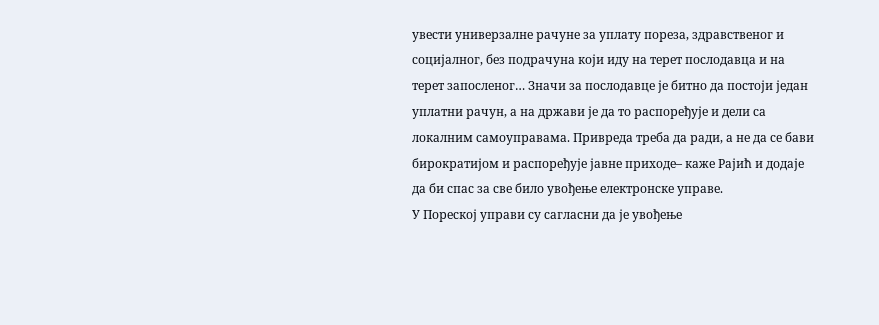увести универзалне рачуне за уплату пореза, здравственог и социјалног, без подрачуна који иду на терет послодавца и на терет запосленог… Значи за послодавце је битно да постоји један уплатни рачун, а на држави је да то распоређује и дели са локалним самоуправама. Привреда треба да ради, а не да се бави бирократијом и распоређује јавне приходе– каже Рајић и додаје да би спас за све било увођење електронске управе.
У Пореској управи су сагласни да је увођење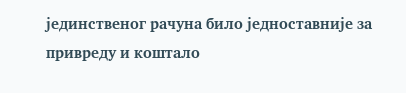јединственог рачуна било једноставније за привреду и коштало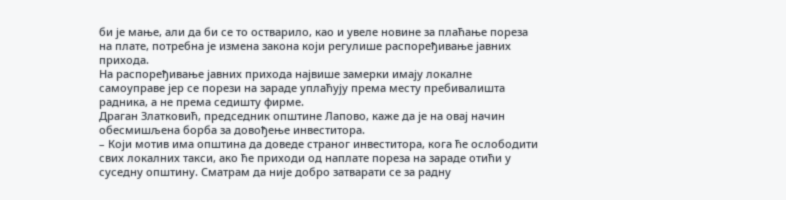би је мање, али да би се то остварило, као и увеле новине за плаћање пореза на плате, потребна је измена закона који регулише распоређивање јавних прихода.
На распоређивање јавних прихода највише замерки имају локалне самоуправе јер се порези на зараде уплаћују према месту пребивалишта радника, а не према седишту фирме.
Драган Златковић, председник општине Лапово, каже да је на овај начин обесмишљена борба за довођење инвеститора.
– Који мотив има општина да доведе страног инвеститора, кога ће ослободити свих локалних такси, ако ће приходи од наплате пореза на зараде отићи у суседну општину. Сматрам да није добро затварати се за радну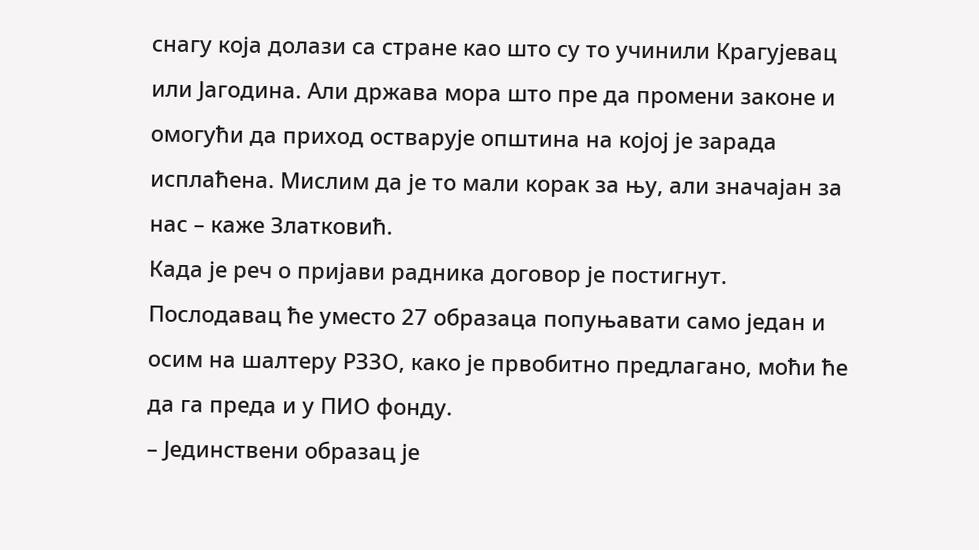снагу која долази са стране као што су то учинили Крагујевац или Јагодина. Али држава мора што пре да промени законе и омогући да приход остварује општина на којој је зарада исплаћена. Мислим да је то мали корак за њу, али значајан за нас – каже Златковић.
Када је реч о пријави радника договор је постигнут. Послодавац ће уместо 27 образаца попуњавати само један и осим на шалтеру РЗЗО, како је првобитно предлагано, моћи ће да га преда и у ПИО фонду.
– Јединствени образац је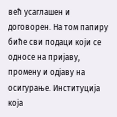већ усаглашен и договорен. На том папиру биће сви подаци који се односе на пријаву, промену и одјаву на осигурање. Институција која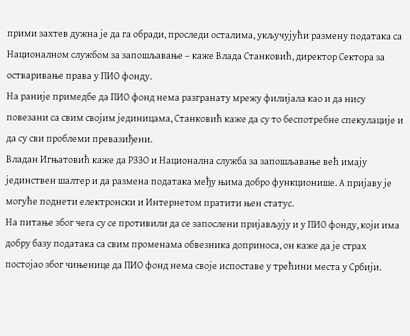прими захтев дужна је да га обради, проследи осталима, укључујући размену података са Националном службом за запошљавање – каже Влада Станковић, директор Сектора за остваривање права у ПИО фонду.
На раније примедбе да ПИО фонд нема разгранату мрежу филијала као и да нису повезани са свим својим јединицама, Станковић каже да су то беспотребне спекулације и да су сви проблеми превазиђени.
Владан Игњатовић каже да РЗЗО и Национална служба за запошљавање већ имају јединствен шалтер и да размена података међу њима добро функционише. А пријаву је могуће поднети електронски и Интернетом пратити њен статус.
На питање због чега су се противили да се запослени пријављују и у ПИО фонду, који има добру базу података са свим променама обвезника доприноса, он каже да је страх постојао због чињенице да ПИО фонд нема своје испоставе у трећини места у Србији.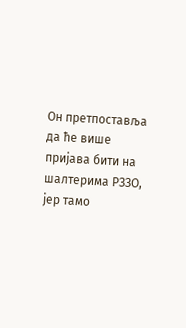Он претпоставља да ће више пријава бити на шалтерима РЗЗО, јер тамо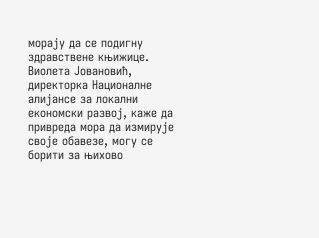морају да се подигну здравствене књижице.
Виолета Јовановић, директорка Националне алијансе за локални економски развој, каже да привреда мора да измирује своје обавезе, могу се борити за њихово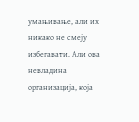умањивање, али их никако не смеју избегавати. Али ова невладина организација, која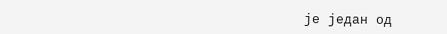је један од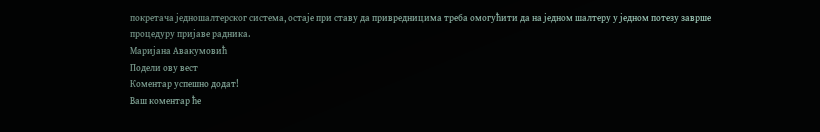покретача једношалтерског система, остаје при ставу да привредницима треба омогућити да на једном шалтеру у једном потезу заврше процедуру пријаве радника.
Маријана Авакумовић
Подели ову вест
Комeнтар успeшно додат!
Ваш комeнтар ћe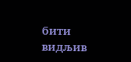бити видљив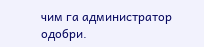чим га администратор одобри.